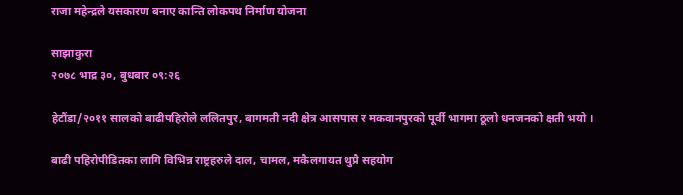राजा महेन्द्रले यसकारण बनाए कान्ति लोकपथ निर्माण योजना

साझाकुरा
२०७८ भाद्र ३०, बुधबार ०९:२६

हेटौंडा/२०११ सालको बाढीपहिरोले ललितपुर, बागमती नदी क्षेत्र आसपास र मकवानपुरको पूर्वी भागमा ठूलो धनजनको क्षती भयो ।

बाढी पहिरोपीडितका लागि विभिन्न राष्ट्रहरुले दाल, चामल, मकैलगायत थुप्रै सहयोग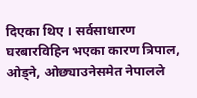दिएका थिए । सर्वसाधारण घरबारविहिन भएका कारण त्रिपाल, ओड्ने, ओछ्याउनेसमेत नेपालले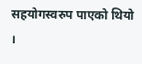सहयोगस्वरुप पाएको थियो ।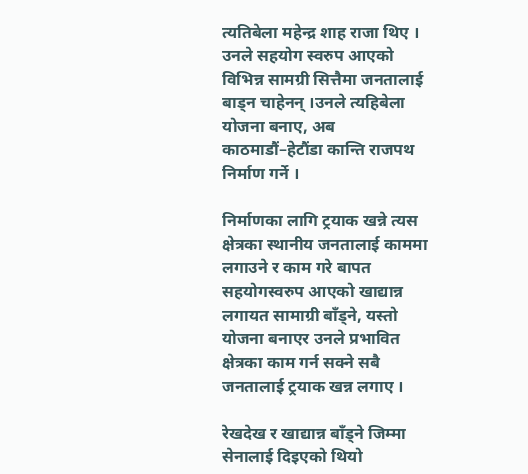त्यतिबेला महेन्द्र शाह राजा थिए । उनले सहयोग स्वरुप आएको विभिन्न सामग्री सित्तैमा जनतालाई बाड्न चाहेनन् ।उनले त्यहिबेला योजना बनाए, अब काठमाडौं–हेटौंडा कान्ति राजपथ निर्माण गर्ने ।

निर्माणका लागि ट्रयाक खन्ने त्यस क्षेत्रका स्थानीय जनतालाई काममा लगाउने र काम गरे बापत सहयोगस्वरुप आएको खाद्यान्न लगायत सामाग्री बाँड्ने, यस्तो योजना बनाएर उनले प्रभावित क्षेत्रका काम गर्न सक्ने सबै जनतालाई ट्रयाक खन्न लगाए ।

रेखदेख र खाद्यान्न बाँड्ने जिम्मा सेनालाई दिइएको थियो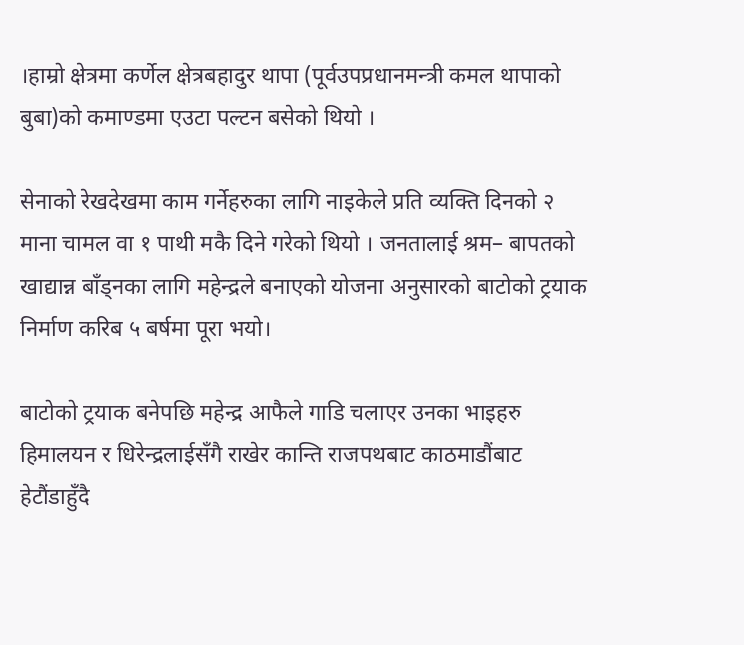।हाम्रो क्षेत्रमा कर्णेल क्षेत्रबहादुर थापा (पूर्वउपप्रधानमन्त्री कमल थापाको बुबा)को कमाण्डमा एउटा पल्टन बसेको थियो ।

सेनाको रेखदेखमा काम गर्नेहरुका लागि नाइकेले प्रति व्यक्ति दिनको २ माना चामल वा १ पाथी मकै दिने गरेको थियो । जनतालाई श्रम– बापतको खाद्यान्न बाँड्नका लागि महेन्द्रले बनाएको योजना अनुसारको बाटोको ट्रयाक निर्माण करिब ५ बर्षमा पूरा भयो।

बाटोको ट्रयाक बनेपछि महेन्द्र आफैले गाडि चलाएर उनका भाइहरु हिमालयन र धिरेन्द्रलाईसँगै राखेर कान्ति राजपथबाट काठमाडौंबाट हेटौंडाहुँदै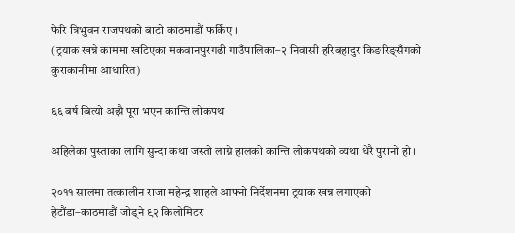फेरि त्रिभुवन राजपथको बाटो काठमाडौं फर्किए ।
(ट्रयाक खन्ने काममा खटिएका मकवानपुरगढी गाउँपालिका–२ निवासी हरिबहादुर किङरिङ्सँगको कुराकानीमा आधारित)

६६ बर्ष बित्यो अझै पूरा भएन कान्ति लोकपथ

अहिलेका पुस्ताका लागि सुन्दा कथा जस्तो लाग्ने हालको कान्ति लोकपथको व्यथा धेरै पुरानो हो ।

२०११ सालमा तत्कालीन राजा महेन्द्र शाहले आफ्नो निर्देशनमा ट्रयाक खन्न लगाएको हेटौंडा–काठमाडौं जोड्ने ९२ किलोमिटर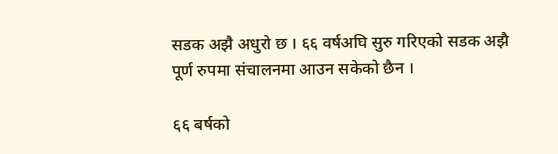सडक अझै अधुरो छ । ६६ वर्षअघि सुरु गरिएको सडक अझै पूर्ण रुपमा संचालनमा आउन सकेको छैन ।

६६ बर्षको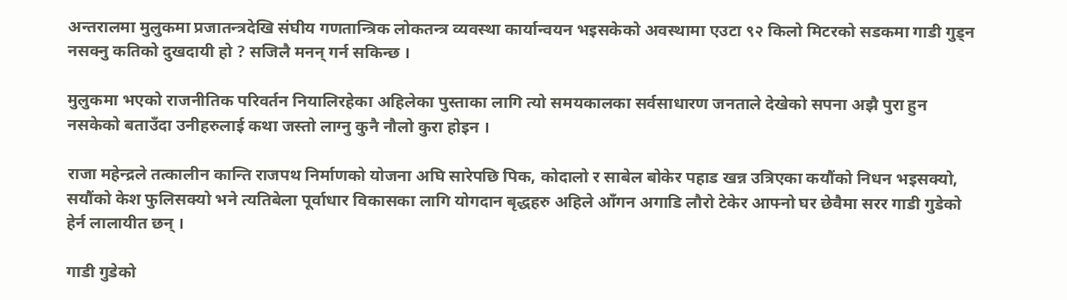अन्तरालमा मुलुकमा प्रजातन्त्रदेखि संघीय गणतान्त्रिक लोकतन्त्र व्यवस्था कार्यान्वयन भइसकेको अवस्थामा एउटा ९२ किलो मिटरको सडकमा गाडी गुड्न नसक्नु कतिको दुखदायी हो ? सजिलै मनन् गर्न सकिन्छ ।

मुलुकमा भएको राजनीतिक परिवर्तन नियालिरहेका अहिलेका पुस्ताका लागि त्यो समयकालका सर्वसाधारण जनताले देखेको सपना अझै पुरा हुन नसकेको बताउँदा उनीहरुलाई कथा जस्तो लाग्नु कुनै नौलो कुरा होइन ।

राजा महेन्द्रले तत्कालीन कान्ति राजपथ निर्माणको योजना अघि सारेपछि पिक, कोदालो र साबेल बोकेर पहाड खन्न उत्रिएका कयौंको निधन भइसक्यो, सयौंको केश फुलिसक्यो भने त्यतिबेला पूर्वाधार विकासका लागि योगदान बृद्धहरु अहिले आँगन अगाडि लौरो टेकेर आफ्नो घर छेवैमा सरर गाडी गुडेको हेर्न लालायीत छन् ।

गाडी गुडेको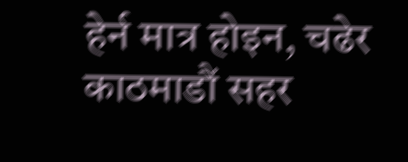हेर्न मात्र होइन, चढेर काठमाडौं सहर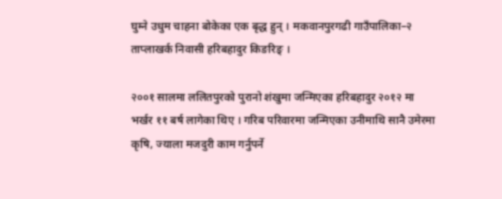घुम्ने उधुम चाहना बोकेका एक बृद्ध हुन् । मकवानपुरगढी गाउँपालिका–२ ताप्लाखर्क निवासी हरिबहादुर किङरिङ् ।

२००१ सालमा ललितपुरको पुरानो शंखुमा जन्मिएका हरिबहादुर २०१२ मा भर्खर ११ बर्ष लागेका थिए । गरिब परिवारमा जन्मिएका उनीमाथि सानै उमेरमा कृषि, ज्याला मजदुरी काम गर्नुपर्ने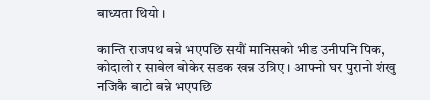बाध्यता थियो ।

कान्ति राजपथ बन्ने भएपछि सयौं मानिसको भीड उनीपनि पिक, कोदालो र साबेल बोकेर सडक खन्न उत्रिए । आफ्नो घर पुरानो शंखु नजिकै बाटो बन्ने भएपछि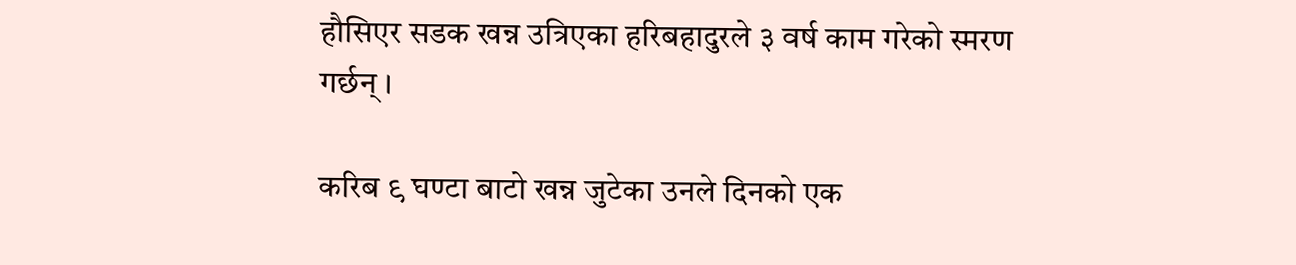हौसिएर सडक खन्न उत्रिएका हरिबहादुरले ३ वर्ष काम गरेको स्मरण गर्छन् ।

करिब ९ घण्टा बाटो खन्न जुटेका उनले दिनको एक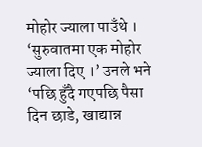मोहोर ज्याला पाउँथे । ‘सुरुवातमा एक मोहोर ज्याला दिए ।’ उनले भने ‘पछि हुँदै गएपछि पैसा दिन छाडे, खाद्यान्न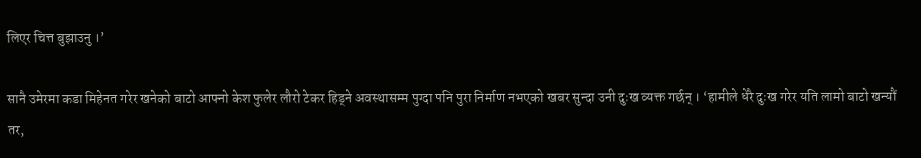लिएर चित्त बुझाउनु ।’

सानै उमेरमा कडा मिहेनत गरेर खनेको बाटो आफ्नो केश फुलेर लौरो टेकर हिड्ने अवस्थासम्म पुग्दा पनि पुरा निर्माण नभएको खबर सुन्दा उनी दुःख व्यक्त गर्छन् । ‘हामीले धेरै दुःख गरेर यति लामो बाटो खन्यौं तर,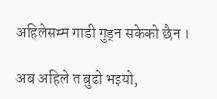अहिलेसम्म गाडी गुड्न सकेको छैन ।

अब अहिले त बुढो भइयो,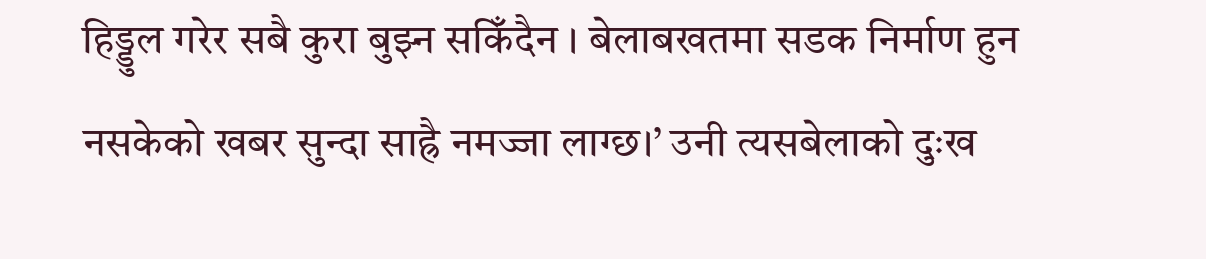हिड्डुल गरेर सबै कुरा बुझ्न सकिँदैन । बेलाबखतमा सडक निर्माण हुन नसकेको खबर सुन्दा साह्रै नमज्जा लाग्छ।’ उनी त्यसबेलाको दुःख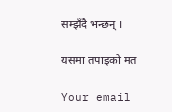सम्झँदै भन्छन् ।

यसमा तपाइको मत

Your email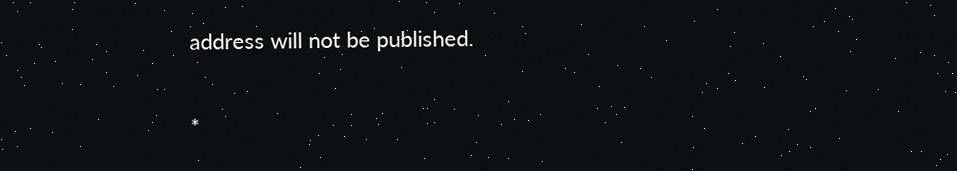address will not be published.


*